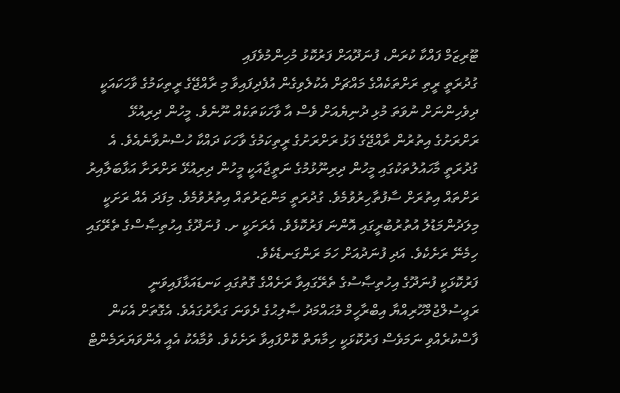ޓޫރިޒަމް ފައްކާ ކުރަން، ފުނަދޫއަށް ފަރުކޮޅު މުހިންމުވެފައި
ގުދުރަތީ ރީތި ރަށްތަކެއްގެ މައްޗަށް އެކުލެވިގެން އުފެދިފައިވާ މި ރާއްޖޭގެ ރީތިކަމުގެ ވާހަކައަކީ ދިވެހިންނަށް ނުވަތަ މުޅި ދުނިޔެއަށް ވެސް އާ ވާހަކަތަކެއް ނޫނެވެ. މީހުން ދިރިއުޅޭ ރަށްރަށުގެ އިތުރުން ރާއްޖޭގެ ފަޅު ރަށްރަށުގެ ރީތިކަމުގެ ވާހަކަ ދައްކާ ހުސްނުވާނެއެވެ. އެ ގުދުރަތީ މާހައުލުތަކުގައި މީހުން ދިރިނޫޅުމުގެ ނަތީޖާއަކީ މީހުން ދިރިއުޅޭ ރަށްރަށާ އަޅާބަލާއިރު ރަށްތައް އިތުރަށް ސާފުތާހިރުވުމެވެ. ގުދުރަތީ މަންޒަރުތައް އިތުރުވުމެވެ. މިފަދަ އެއް ރަށަކީ މިލަދުންމަޑުލު އުތުރުބުރީގައި އޮންނަ ފަރުކޮޅެވެ. އެރަށަކީ ށ. ފުނަދޫގެ އިހުތިޞާސްގެ ތެރޭގައި ހިމެނޭ ރަށެކެވެ. އަދި ފުނަދުއަށް ހަމަ ރަންގަނޑެކެވެ.
ފަރުކޮޅަކީ ފުނަދޫގެ އިހުތިޞާސުގެ ތެރޭގައިވާ ރަށެއްގެ ގޮތުގައި ކަނޑައަޅާފައިވަނީ ރައީސުލްޖުމްހޫރިއްޔާ އިބްރާހީމް މުޙައްމަދު ޞާލިޙުގެ ދެވަނަ ގަރާރުގައެވެ. އެގޮތަށް އެކަން ފާސްކުރެއްވި ނަމަވެސް ފަރުކޮޅަކީ ހިމާޔަތް ކޮށްފައިވާ ރަށެކެވެ. ވުމާއެކު އެއީ އެންވަޔަރަމެންޓް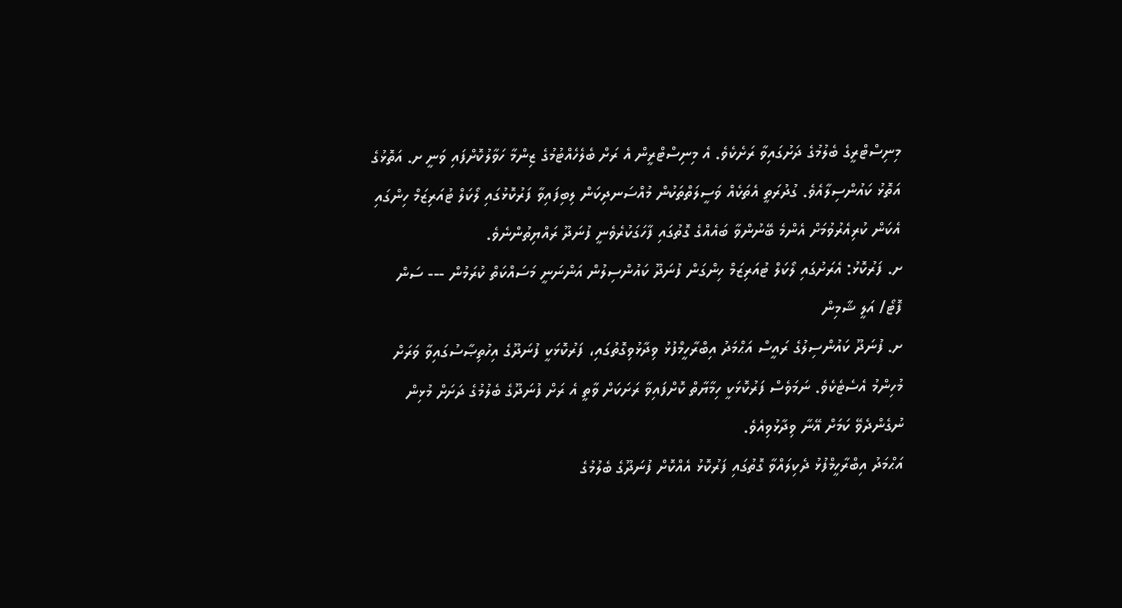މިނިސްޓްރީގެ ބެލުމުގެ ދަށުގައިވާ ރަށެކެވެ. އެ މިނިސްޓްރީން އެ ރަށް ބެލެހެއްޓުމުގެ ޒިންމާ ހަވާލުކޮށްފައި ވަނީ ށ. އަތޮޅުގެ އަތޮޅު ކައުންސިލާއެވެ. ގުދުރަތީ އެތަކެއް ވަސީލަތްތަކުން މުއްސަނދިކަން ލިބިފައިވާ ފަރުކޮޅުގައި ލޯކަލް ޓުއަރިޒަމް ހިންގައި އެކަން ކުރިއެރުވުމަށް އެންމެ ބޭނުންވާ ބައެއްގެ ގޮތުގައި ފާހަގަކުރެވެނީ ފުނަދޫ ރައްޔިތުންނެވެ.
ށ. ފަރުކޮޅު: އެރަށުގައި ލޯކަލް ޓުއަރިޒަމް ހިންގަން ފުނަދޫ ކައުންސިލުން އަންނަނީ މަސައްކަތް ކުރަމުން --- ސަން ފޮޓޯ/ އަލީ ޝާމިން
ށ. ފުނަދޫ ކައުންސިލުގެ ރައީސް އަޙްމަދު އިބްރާހީމްފުޅު ވިދާޅުވިގޮތުގައި، ފަރުކޮޅަކީ ފުނަދޫގެ އިހުތިޞާސުގައިވާ ވަރަށް މުހިންމު އެސެޓެކެވެ. ނަމަވެސް ފަރުކޮޅަކީ ހިމާޔާތް ކޮށްފައިވާ ރަށަކަށް ވާތީ އެ ރަށް ފުނަދޫގެ ބެލުމުގެ ދަށަށް މުޅިން ނުގެންދެވޭ ކަމަށް އޭނާ ވިދާޅުވިއެވެ.
އަޙްމަދު އިބްރާހީމްފުޅު ދެކިލައްވާ ގޮތުގައި ފަރުކޮޅު އެއްކޮށް ފުނަދޫގެ ބެލުމުގެ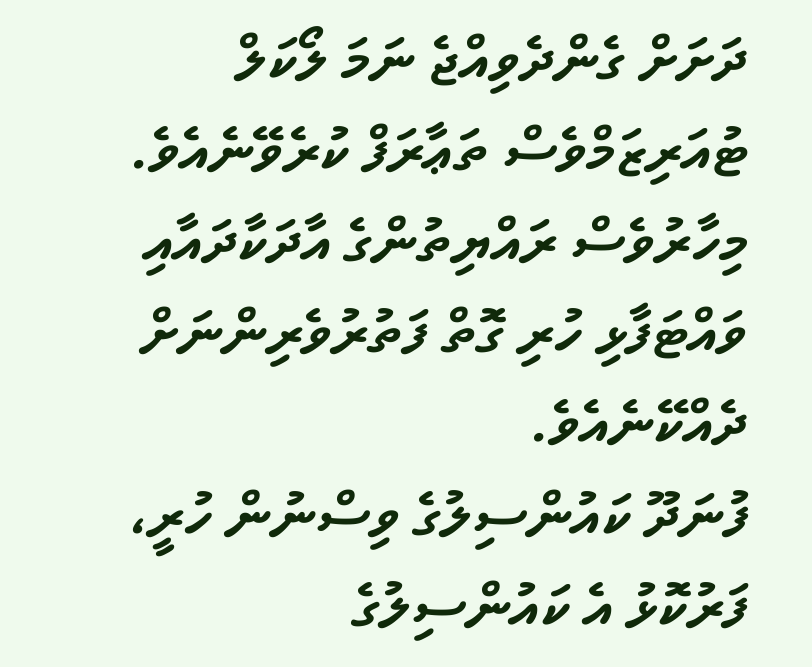ދަށަށް ގެންދެވިއްޖެ ނަމަ ލޯކަލް ޓުއަރިޒަމްވެސް ތަޢާރަފް ކުރެވޭނެއެވެ. މިހާރުވެސް ރައްޔިތުންގެ އާދަކާދައާއި ވައްޓަފާޅި ހުރި ގޮތް ފަތުރުވެރިންނަށް ދެއްކޭނެއެވެ.
ފުނަދޫ ކައުންސިލުގެ ވިސްނުން ހުރީ، ފަރުކޮޅު އެ ކައުންސިލުގެ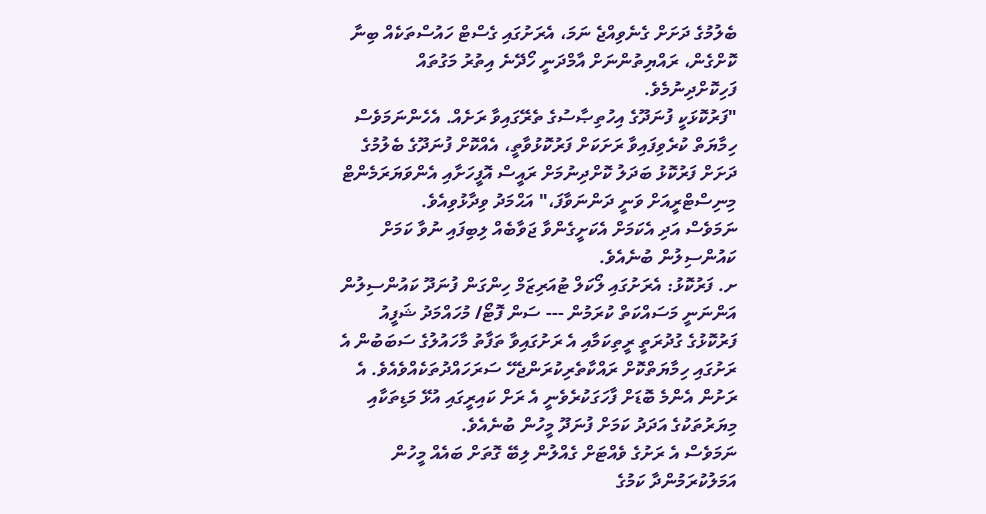ބެލުމުގެ ދަށަށް ގެނެވިއްޖެ ނަމަ، އެރަށުގައި ގެސްޓް ހައުސްތަކެއް ބިނާ ކޮށްގެން، ރައްޔިތުންނަށް އާމްދަނީ ހޯދޭނެ އިތުރު މަގުތައް ފަހިކޮށްދިނުމެވެ.
"ފަރުކޮޅަކީ ފުނަދޫގެ އިހުތިޞާސުގެ ތެރޭގައިވާ ރަށެއް. އެހެންނަމަވެސް ހިމާޔަތް ކުރެވިފައިވާ ރަށަކަށް ފަރުކޮޅުވާތީ، އެއްކޮށް ފުނަދޫގެ ބެލުމުގެ ދަށަށް ފަރުކޮޅު ބަދަލު ކޮށްދިނުމަށް ރައީސް އޮފީހަށާއި އެންވަޔަރަމެންޓް މިނިސްޓްރީއަށް ވަނީ ދަންނަވާފަ،" އަޙްމަދު ވިދާޅުވިއެވެ.
ނަމަވެސް އަދި އެކަމަށް އެކަށީގެންވާ ޖަވާބެއް ލިބިފައި ނުވާ ކަމަށް ކައުންސިލުން ބުނެއެވެ.
ށ. ފަރުކޮޅު: އެރަށުގައި ލޯކަލް ޓުއަރިޒަމް ހިންގަން ފުނަދޫ ކައުންސިލުން އަންނަނީ މަސައްކަތް ކުރަމުން --- ސަން ފޮޓޯ/ މުހައްމަދު ޝަފީއު
ފަރުކޮޅުގެ ގުދުރަތީ ރީތިކަމާއި އެ ރަށުގައިވާ ތަފާތު މާހައުލުގެ ސަބަބުން އެ ރަށުގައި ހިމާޔަތްކޮށް ރައްކާތެރިކުރަންޖެހޭ ސަރަހައްދުތަކެއްވެއެވެ. އެ ރަށުން އެންމެ ބޮޑަށް ފާހަގަކުރެވެނީ އެ ރަށް ކައިރީގައި އުޅޭ މަޑިތަކާއި މިޔަރުތަކުގެ އަދަދު ކަމަށް ފުނަދޫ މީހުން ބުނެއެވެ.
ނަމަވެސް އެ ރަށުގެ ވެއްޓަށް ގެއްލުން ލިބޭ ގޮތަށް ބައެއް މީހުން އަމަލުކުރަމުންދާ ކަމުގެ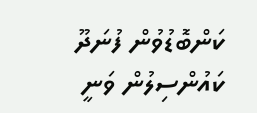ކަންބޮޑުވުން ފުނަދޫ ކައުންސިލުން ވަނީ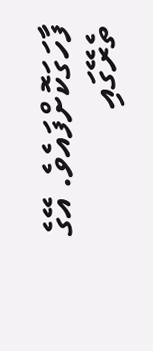ފާހަގަކޮށްފައެވެ. އޭގެ ތެރޭގައި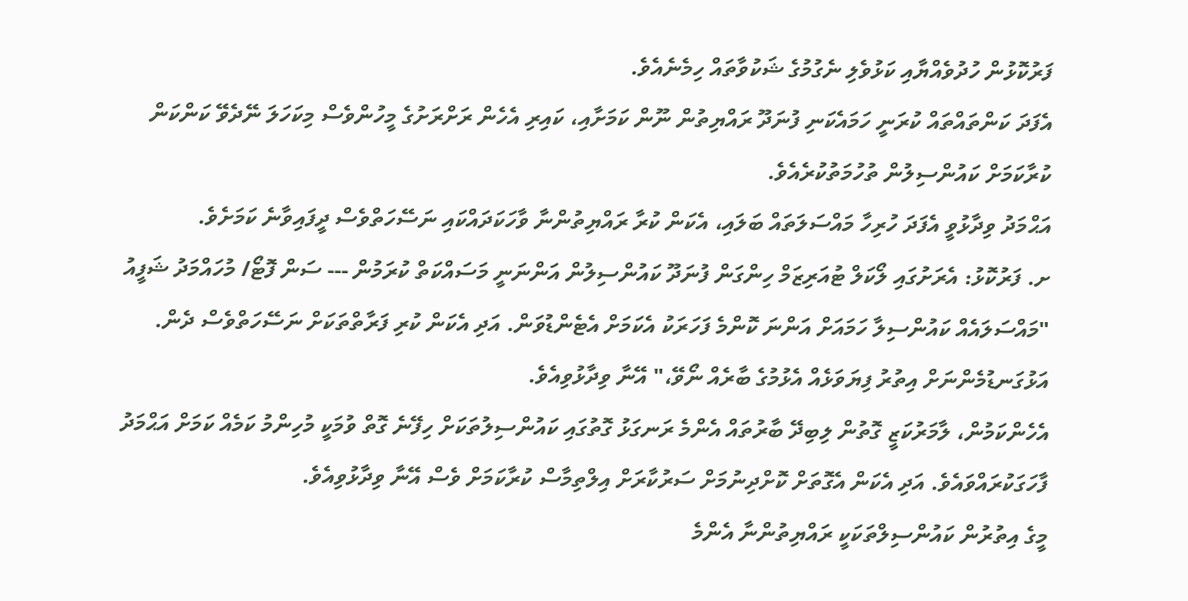ފަރުކޮޅުން ހުދުވެއްޔާއި ކަޅުވެލި ނެގުމުގެ ޝަކުވާތައް ހިމެނެއެވެ.
އެފަދަ ކަންތައްތައް ކުރަނީ ހަމައެކަނި ފުނަދޫ ރައްޔިތުން ނޫން ކަމަށާއި، ކައިރި އެހެން ރަށްރަށުގެ މީހުންވެސް މިކަހަލަ ނޭދެވޭ ކަންކަން ކުރާކަމަށް ކައުންސިލުން ތުހުމަތުކުރެއެވެ.
އަޙްމަދު ވިދާޅުވީ އެފަދަ ހުރިހާ މައްސަލަތައް ބަލައި، އެކަން ކުރާ ރައްޔިތުންނާ ވާހަކަދައްކައި ނަސޭހަތްވެސް ދީފައިވާނެ ކަމަށެވެ.
ށ. ފަރުކޮޅު: އެރަށުގައި ލޯކަލް ޓުއަރިޒަމް ހިންގަން ފުނަދޫ ކައުންސިލުން އަންނަނީ މަސައްކަތް ކުރަމުން --- ސަން ފޮޓޯ/ މުހައްމަދު ޝަފީއު
"މައްސަލައެއް ކައުންސިލާ ހަމައަށް އަންނަ ކޮންމެ ފަހަރަކު އެކަމަށް އެޓެންޑުވަން. އަދި އެކަން ކުރި ފަރާތްތަކަށް ނަސޭހަތްވެސް ދެން. އަޅުގަނޑުމެންނަށް އިތުރު ފިޔަވަޅެއް އެޅުމުގެ ބާރެއް ނޯވޭ،" އޭނާ ވިދާޅުވިއެވެ.
އެހެންކަމުން، ލާމަރުކަޒީ ގޮތުން ލިބިދޭ ބާރުތައް އެންމެ ރަނގަޅު ގޮތުގައި ކައުންސިލުތަކަށް ހިފޭނެ ގޮތް ވުމަކީ މުހިންމު ކަމެއް ކަމަށް އަޙްމަދު ފާހަގަކުރައްވައެވެ. އަދި އެކަން އެގޮތަށް ކޮށްދިނުމަށް ސަރުކާރަށް އިލްތިމާސް ކުރާކަމަށް ވެސް އޭނާ ވިދާޅުވިއެވެ.
މީގެ އިތުރުން ކައުންސިލްތަކަކީ ރައްޔިތުންނާ އެންމެ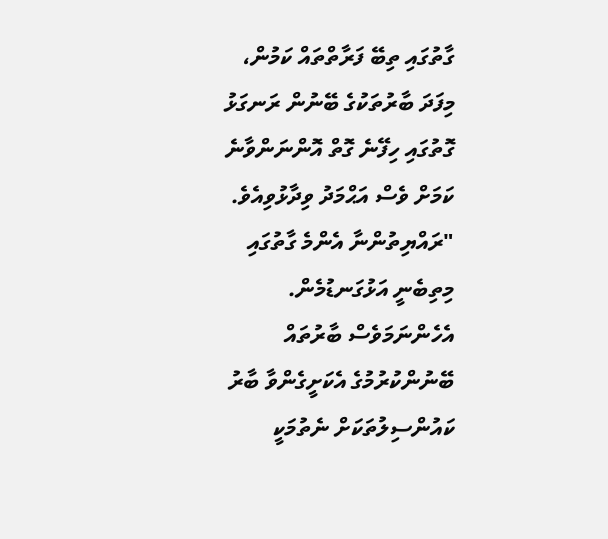ގާތުގައި ތިބޭ ފަރާތްތައް ކަމުން، މިފަދަ ބާރުތަކުގެ ބޭނުން ރަނގަޅު ގޮތުގައި ހިފޭނެ ގޮތް އޮންނަންވާނެ ކަމަށް ވެސް އަޙްމަދު ވިދާޅުވިއެވެ.
"ރައްޔިތުންނާ އެންމެ ގާތުގައި މިތިބެނީ އަޅުގަނޑުމެން. އެހެންނަމަވެސް ބާރުތައް ބޭނުންކުރުމުގެ އެކަށީގެންވާ ބާރު ކައުންސިލުތަކަށް ނެތުމަކީ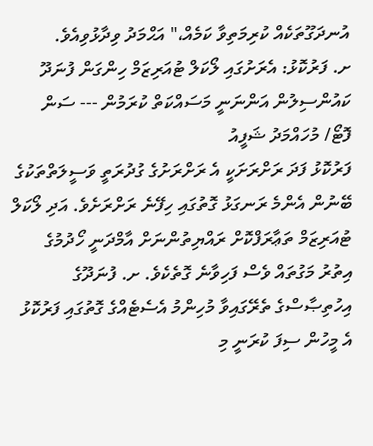އުނދަގޫތަކެއް ކުރިމަތިވާ ކަމެއް،" އަޙްމަދު ވިދާޅުވިއެވެ.
ށ. ފަރުކޮޅު: އެރަށުގައި ލޯކަލް ޓުއަރިޒަމް ހިންގަން ފުނަދޫ ކައުންސިލުން އަންނަނީ މަސައްކަތް ކުރަމުން --- ސަން ފޮޓޯ/ މުހައްމަދު ޝަފީއު
ފަރުކޮޅު ފަދަ ރަށްރަށަކީ އެ ރަށްރަށުގެ ގުދުރަތީ ވަސީލަތްތަކުގެ ބޭނުން އެންމެ ރަނގަޅު ގޮތުގައި ހިފޭނެ ރަށްރަށެވެ. އަދި ލޯކަލް ޓުއަރިޒަމް ތަޢާރަފްކޮށް ރައްޔިތުންނަށް އާމްދަނީ ހޯދުމުގެ އިތުރު މަގުތައް ވެސް ފަހިވާނެ ގޮތެކެވެ. ށ. ފުނަދޫގެ އިހުތިޞާސްގެ ތެރޭގައިވާ މުހިންމު އެސެޓެއްގެ ގޮތުގައި ފަރުކޮޅު އެ މީހުން ސިފަ ކުރަނީ މި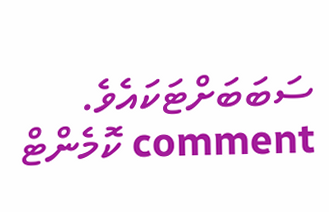ސަބަބަށްޓަކައެވެ.
comment ކޮމެންޓް